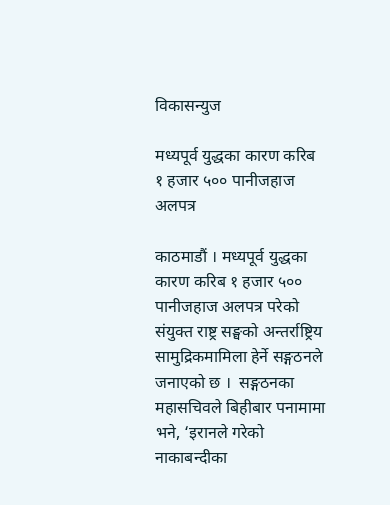विकासन्युज

मध्यपूर्व युद्धका कारण करिब १ हजार ५०० पानीजहाज अलपत्र

काठमाडौं । मध्यपूर्व युद्धका कारण करिब १ हजार ५०० पानीजहाज अलपत्र परेको संयुक्त राष्ट्र सङ्घको अन्तर्राष्ट्रिय सामुद्रिकमामिला हेर्ने सङ्गठनले जनाएको छ ।  सङ्गठनका महासचिवले बिहीबार पनामामा भने, ‘इरानले गरेको नाकाबन्दीका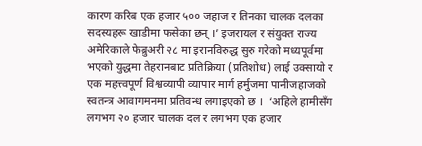कारण करिब एक हजार ५०० जहाज र तिनका चालक दलका सदस्यहरू खाडीमा फसेका छन् ।’ इजरायल र संयुक्त राज्य अमेरिकाले फेब्रुअरी २८ मा इरानविरुद्ध सुरु गरेको मध्यपूर्वमा भएको युद्धमा तेहरानबाट प्रतिक्रिया (प्रतिशोध) लाई उक्सायो र एक महत्त्वपूर्ण विश्वव्यापी व्यापार मार्ग हर्मुजमा पानीजहाजको स्वतन्त्र आवागमनमा प्रतिवन्ध लगाइएको छ ।  ‘अहिले हामीसँग लगभग २० हजार चालक दल र लगभग एक हजार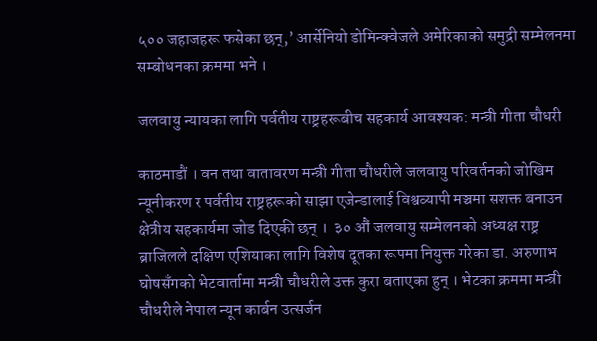५०० जहाजहरू फसेका छन्,’ आर्सेनियो डोमिन्क्वेजले अमेरिकाको समुद्री सम्मेलनमा सम्बोधनका क्रममा भने ।

जलवायु न्यायका लागि पर्वतीय राष्ट्रहरूबीच सहकार्य आवश्यक: मन्त्री गीता चौधरी

काठमाडौं । वन तथा वातावरण मन्त्री गीता चौधरीले जलवायु परिवर्तनको जोखिम न्यूनीकरण र पर्वतीय राष्ट्रहरूको साझा एजेन्डालाई विश्वव्यापी मञ्चमा सशक्त बनाउन क्षेत्रीय सहकार्यमा जोड दिएकी छन् ।  ३० औं जलवायु सम्मेलनको अध्यक्ष राष्ट्र ब्राजिलले दक्षिण एशियाका लागि विशेष दूतका रूपमा नियुक्त गरेका डा. अरुणाभ घोषसँगको भेटवार्तामा मन्त्री चौधरीले उक्त कुरा बताएका हुन् । भेटका क्रममा मन्त्री चौधरीले नेपाल न्यून कार्बन उत्सर्जन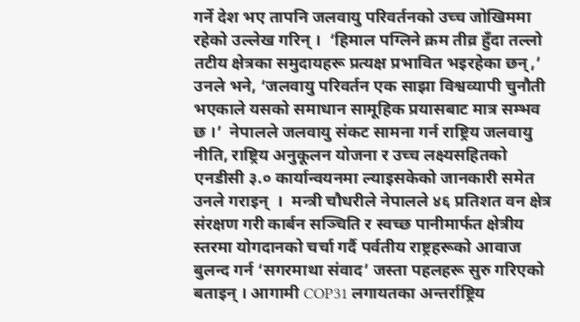गर्ने देश भए तापनि जलवायु परिवर्तनको उच्च जोखिममा रहेको उल्लेख गरिन् ।  ‘हिमाल पग्लिने क्रम तीव्र हुँदा तल्लो तटीय क्षेत्रका समुदायहरू प्रत्यक्ष प्रभावित भइरहेका छन्,’  उनले भने, ‘जलवायु परिवर्तन एक साझा विश्वव्यापी चुनौती भएकाले यसको समाधान सामूहिक प्रयासबाट मात्र सम्भव छ ।’  नेपालले जलवायु संकट सामना गर्न राष्ट्रिय जलवायु नीति, राष्ट्रिय अनुकूलन योजना र उच्च लक्ष्यसहितको एनडीसी ३.० कार्यान्वयनमा ल्याइसकेको जानकारी समेत उनले गराइन्  ।  मन्त्री चौधरीले नेपालले ४६ प्रतिशत वन क्षेत्र संरक्षण गरी कार्बन सञ्चिति र स्वच्छ पानीमार्फत क्षेत्रीय स्तरमा योगदानको चर्चा गर्दै पर्वतीय राष्ट्रहरूको आवाज बुलन्द गर्न ‘सगरमाथा संवाद’ जस्ता पहलहरू सुरु गरिएको बताइन् । आगामी COP31 लगायतका अन्तर्राष्ट्रिय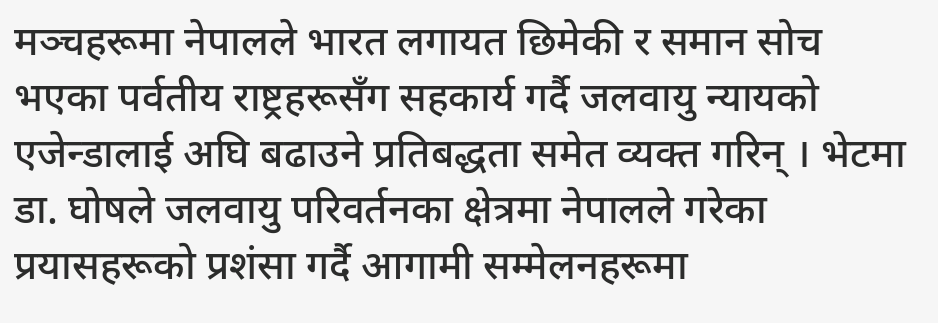मञ्चहरूमा नेपालले भारत लगायत छिमेकी र समान सोच भएका पर्वतीय राष्ट्रहरूसँग सहकार्य गर्दै जलवायु न्यायको एजेन्डालाई अघि बढाउने प्रतिबद्धता समेत व्यक्त गरिन् । भेटमा डा. घोषले जलवायु परिवर्तनका क्षेत्रमा नेपालले गरेका प्रयासहरूको प्रशंसा गर्दै आगामी सम्मेलनहरूमा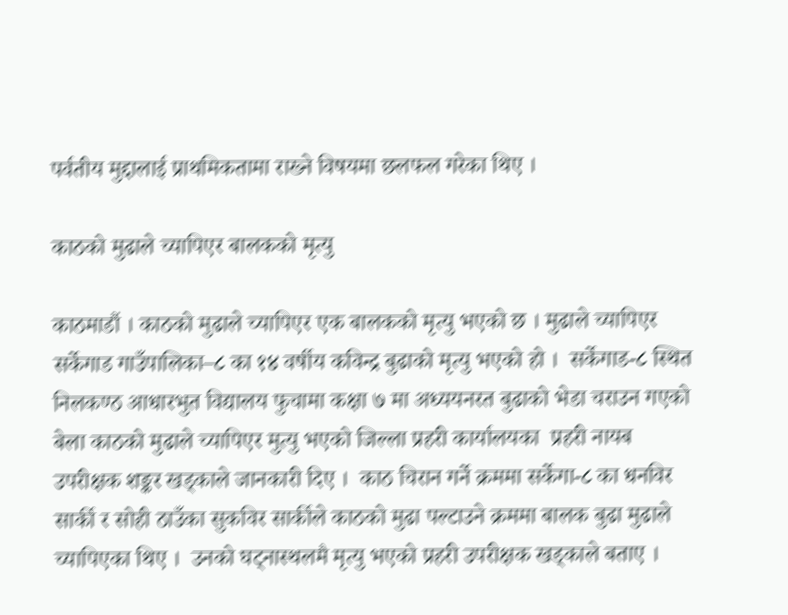पर्वतीय मुद्दालाई प्राथमिकतामा राख्ने विषयमा छलफल गरेका थिए ।

काठको मुढाले च्यापिएर बालकको मृत्यु

काठमाडौं । काठको मुढाले च्यापिएर एक बालकको मृत्यु भएको छ । मुढाले च्यापिएर सर्केगाड गाउँपालिका–८ का १४ वर्षीय कविन्द्र बुढाको मृत्यु भएको हो ।  सर्केगाड-८ स्थित निलकण्ठ आधारभुत विद्यालय फुचामा कक्षा ७ मा अध्ययनरत बुढाको भेडा चराउन गएको बेला काठको मुढाले च्यापिएर मुत्यु भएको जिल्ला प्रहरी कार्यालयका  प्रहरी नायब उपरीक्षक शङ्कर खड्काले जानकारी दिए ।  काठ चिरान गर्ने क्रममा सर्केगा-८ का धनविर सार्की र सोही ठाउँका सुकविर सार्कीले काठको मुढा पल्टाउने क्रममा बालक बुढा मुढाले च्यापिएका थिए ।  उनको घट्नास्थलमै मृत्यु भएको प्रहरी उपरीक्षक खड्काले बताए ।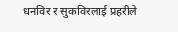धनविर र सुकविरलाई प्रहरीले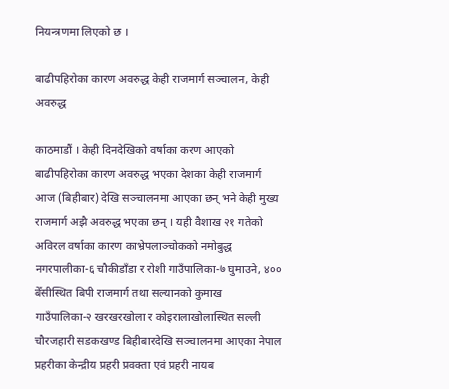नियन्त्रणमा लिएको छ ।

बाढीपहिरोका कारण अवरुद्ध केही राजमार्ग सञ्चालन, केही अवरुद्ध

काठमाडौं । केही दिनदेखिको वर्षाका करण आएको बाढीपहिरोका कारण अवरुद्ध भएका देशका केही राजमार्ग आज (बिहीबार) देखि सञ्चालनमा आएका छन् भने केही मुख्य राजमार्ग अझै अवरुद्ध भएका छन् । यही वैशाख २१ गतेको अविरल वर्षाका कारण काभ्रेपलाञ्चोकको नमोबुद्ध नगरपालीका-६ चौकीडाँडा र रोशी गाउँपालिका-७ घुमाउने, ४०० बेँसीस्थित बिपी राजमार्ग तथा सल्यानको कुमाख गाउँपालिका-२ खरखरखोला र कोइरालाखोलास्थित सल्ली चौरजहारी सडकखण्ड बिहीबारदेखि सञ्चालनमा आएका नेपाल प्रहरीका केन्द्रीय प्रहरी प्रवक्ता एवं प्रहरी नायब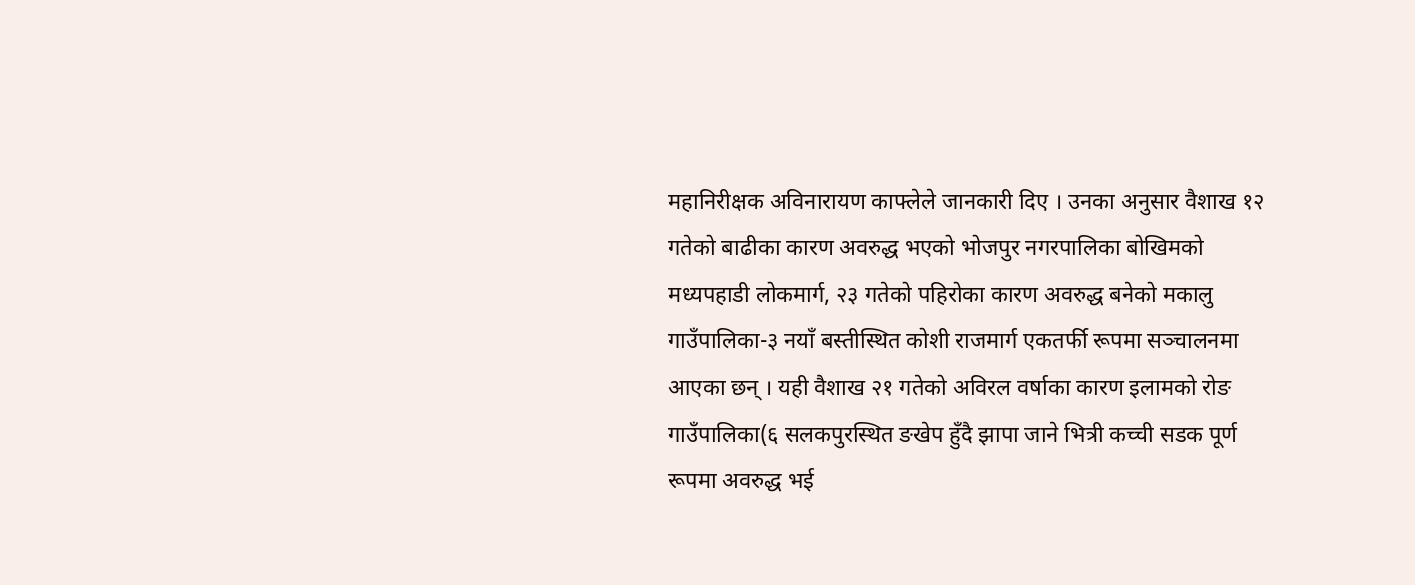महानिरीक्षक अविनारायण काफ्लेले जानकारी दिए । उनका अनुसार वैशाख १२ गतेको बाढीका कारण अवरुद्ध भएको भोजपुर नगरपालिका बोखिमको मध्यपहाडी लोकमार्ग, २३ गतेको पहिरोका कारण अवरुद्ध बनेको मकालु गाउँपालिका-३ नयाँ बस्तीस्थित कोशी राजमार्ग एकतर्फी रूपमा सञ्चालनमा आएका छन् । यही वैशाख २१ गतेको अविरल वर्षाका कारण इलामको रोङ गाउँपालिका(६ सलकपुरस्थित ङखेप हुँदै झापा जाने भित्री कच्ची सडक पूर्ण रूपमा अवरुद्ध भई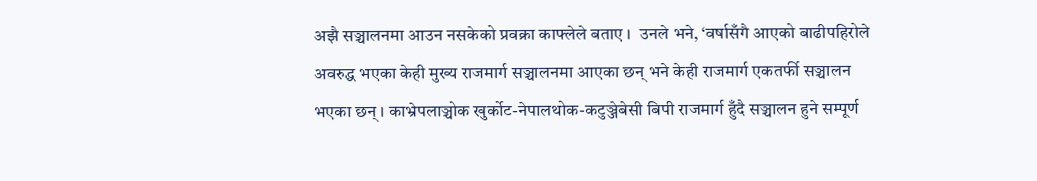अझै सञ्चालनमा आउन नसकेको प्रवक्रा काफ्लेले बताए ।  उनले भने, ‘वर्षासँगै आएको बाढीपहिरोले अवरुद्ध भएका केही मुख्य राजमार्ग सञ्चालनमा आएका छन् भने केही राजमार्ग एकतर्फी सञ्चालन भएका छन् । काभ्रेपलाञ्चोक खुर्कोट-नेपालथोक-कटुञ्जेबेसी बिपी राजमार्ग हुँदै सञ्चालन हुने सम्पूर्ण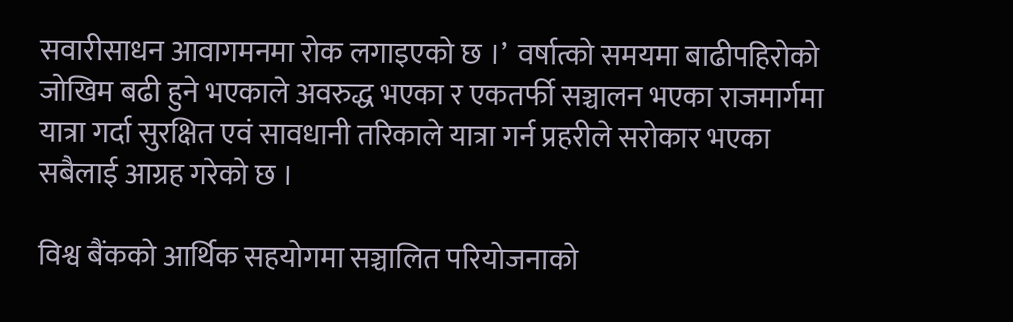सवारीसाधन आवागमनमा रोक लगाइएको छ ।’  वर्षात्को समयमा बाढीपहिरोको जोखिम बढी हुने भएकाले अवरुद्ध भएका र एकतर्फी सञ्चालन भएका राजमार्गमा यात्रा गर्दा सुरक्षित एवं सावधानी तरिकाले यात्रा गर्न प्रहरीले सरोकार भएका सबैलाई आग्रह गरेको छ ।

विश्व बैंकको आर्थिक सहयोगमा सञ्चालित परियोजनाको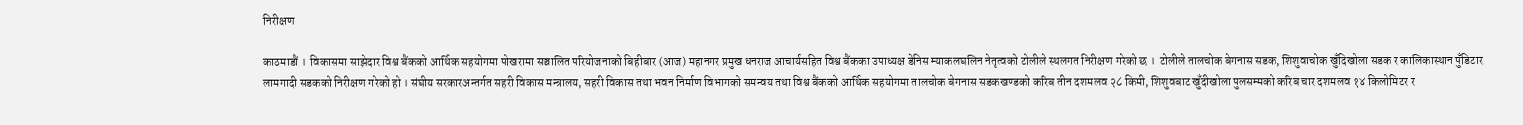निरीक्षण

काठमाडौं ।  विकासमा साझेदार विश्व बैंकको आर्थिक सहयोगमा पोखरामा सञ्चालित परियोजनाको बिहीबार (आज) महानगर प्रमुख धनराज आचार्यसहित विश्व बैंकका उपाध्यक्ष डेनिस म्याकलघलिन नेतृत्वको टोलीले स्थलगत निरीक्षण गरेको छ ।  टोलीले तालचोक बेगनास सडक, शिशुवाचोक खुँदिखोला सडक र कालिकास्थान पुँडिटार लामगादी सडकको निरीक्षण गरेको हो । संघीय सरकारअन्तर्गत सहरी विकास मन्त्रालय, सहरी विकास तथा भवन निर्माण विभागको समन्वय तथा विश्व बैंकको आर्थिक सहयोगमा तालचोक बेगनास सडकखण्डको करिब तीन दशमलव २८ किमी, शिशुवबाट खुँदीखोला पुलसम्मको करिब चार दशमलव १४ किलोमिटर र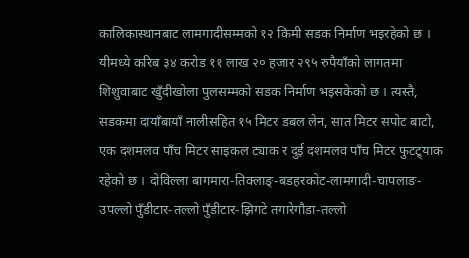कालिकास्थानबाट लामगादीसम्मको १२ किमी सडक निर्माण भइरहेको छ ।  यीमध्ये करिब ३४ करोड ११ लाख २० हजार २९५ रुपैयाँको लागतमा शिशुवाबाट खुँदीखोला पुलसम्मको सडक निर्माण भइसकेको छ । त्यस्तै, सडकमा दायाँबायाँ नालीसहित १५ मिटर डबल लेन, सात मिटर सपोट बाटो, एक दशमलव पाँच मिटर साइकल ट्याक र दुई दशमलव पाँच मिटर फुटट्र्याक रहेको छ । दोविल्ला बागमारा-तिक्लाङ्-बडहरकोट-लामगादी-चापलाङ-उपल्लो पुँडीटार-तल्लो पुँडीटार-झिगटे तगारेगौडा-तल्लो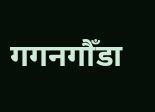गगनगौँडा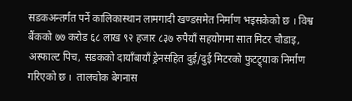सडकअन्तर्गत पर्ने कालिकास्थान लामगादी खण्डसमेत निर्माण भइसकेको छ । विश्व बैंकको ७७ करोड ६८ लाख ९२ हजार ८३७ रुपैयाँ सहयोगमा सात मिटर चौडाइ, अस्फाल्ट पिच, सडकको दायाँबायाँ ड्रेनसहित दुई/दुई मिटरको फुटट्र्याक निर्माण गरिएको छ ।  तालचोक बेगनास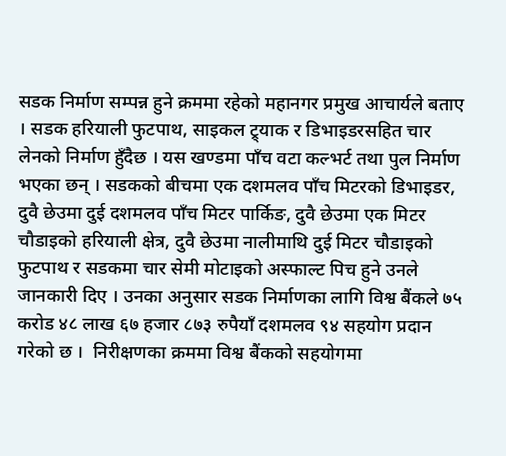सडक निर्माण सम्पन्न हुने क्रममा रहेको महानगर प्रमुख आचार्यले बताए । सडक हरियाली फुटपाथ, साइकल ट्र्याक र डिभाइडरसहित चार लेनको निर्माण हुँदैछ । यस खण्डमा पाँच वटा कल्भर्ट तथा पुल निर्माण भएका छन् । सडकको बीचमा एक दशमलव पाँच मिटरको डिभाइडर, दुवै छेउमा दुई दशमलव पाँच मिटर पार्किङ, दुवै छेउमा एक मिटर चौडाइको हरियाली क्षेत्र, दुवै छेउमा नालीमाथि दुई मिटर चौडाइको फुटपाथ र सडकमा चार सेमी मोटाइको अस्फाल्ट पिच हुने उनले जानकारी दिए । उनका अनुसार सडक निर्माणका लागि विश्व बैंकले ७५ करोड ४८ लाख ६७ हजार ८७३ रुपैयाँ दशमलव ९४ सहयोग प्रदान गरेको छ ।  निरीक्षणका क्रममा विश्व बैंकको सहयोगमा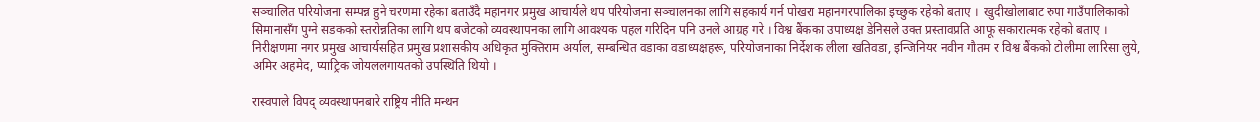सञ्चालित परियोजना सम्पन्न हुने चरणमा रहेका बताउँदै महानगर प्रमुख आचार्यले थप परियोजना सञ्चालनका लागि सहकार्य गर्न पोखरा महानगरपालिका इच्छुक रहेको बताए ।  खुदीखोलाबाट रुपा गाउँपालिकाको सिमानासँग पुग्ने सडकको स्तरोन्नतिका लागि थप बजेटको व्यवस्थापनका लागि आवश्यक पहल गरिदिन पनि उनले आग्रह गरे । विश्व बैंकका उपाध्यक्ष डेनिसले उक्त प्रस्तावप्रति आफू सकारात्मक रहेको बताए । निरीक्षणमा नगर प्रमुख आचार्यसहित प्रमुख प्रशासकीय अधिकृत मुक्तिराम अर्याल, सम्बन्धित वडाका वडाध्यक्षहरू, परियोजनाका निर्देशक लीला खतिवडा, इन्जिनियर नवीन गौतम र विश्व बैंकको टोलीमा लारिसा लुये, अमिर अहमेद, प्याट्रिक जोयललगायतको उपस्थिति थियो ।

रास्वपाले विपद् व्यवस्थापनबारे राष्ट्रिय नीति मन्थन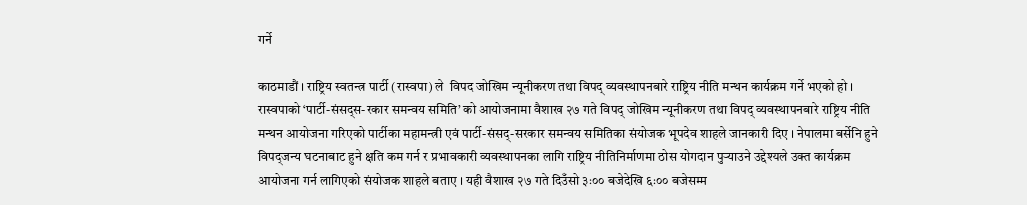गर्ने

काठमाडौं । राष्ट्रिय स्वतन्त्र पार्टी (रास्वपा) ले  विपद जोखिम न्यूनीकरण तथा विपद् व्यवस्थापनबारे राष्ट्रिय नीति मन्थन कार्यक्रम गर्ने भएको हो । रास्वपाको ‘पार्टी-संसद्स-रकार समन्वय समिति’ को आयोजनामा वैशाख २७ गते विपद् जोखिम न्यूनीकरण तथा विपद् व्यवस्थापनबारे राष्ट्रिय नीति मन्थन आयोजना गरिएको पार्टीका महामन्त्री एवं पार्टी-संसद्-सरकार समन्वय समितिका संयोजक भूपदेव शाहले जानकारी दिए । नेपालमा बर्सेनि हुने विपद्जन्य घटनाबाट हुने क्षति कम गर्न र प्रभावकारी व्यवस्थापनका लागि राष्ट्रिय नीतिनिर्माणमा ठोस योगदान पुर्‍याउने उद्देश्यले उक्त कार्यक्रम आयोजना गर्न लागिएको संयोजक शाहले बताए । यही वैशाख २७ गते दिउँसो ३ः०० बजेदेखि ६ः०० बजेसम्म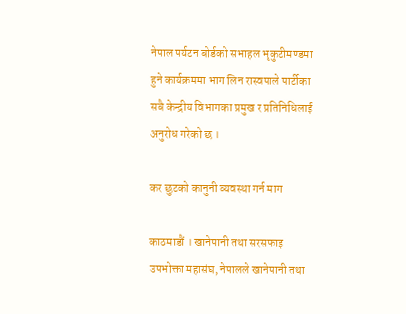नेपाल पर्यटन बोर्डको सभाहल भृकुटीमण्डमा हुने कार्यक्रममा भाग लिन रास्वपाले पार्टीका सबै केन्द्रीय विभागका प्रमुख र प्रतिनिधिलाई अनुरोध गरेको छ ।

कर छुटको कानुनी व्यवस्था गर्न माग

काठमाडौं । खानेपानी तथा सरसफाइ उपभोक्ता महासंघ, नेपालले खानेपानी तथा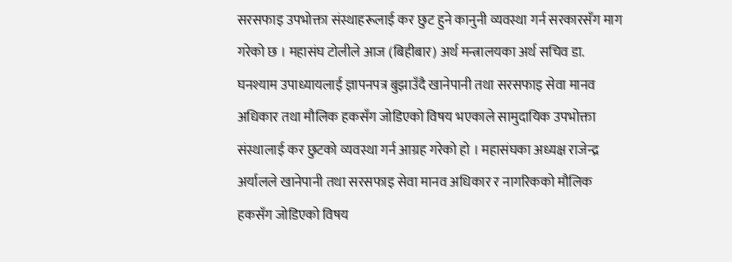सरसफाइ उपभोक्ता संस्थाहरूलाई कर छुट हुने कानुनी व्यवस्था गर्न सरकारसँग माग गरेको छ । महासंघ टोलीले आज (बिहीबार) अर्थ मन्त्रालयका अर्थ सचिव डा. घनश्याम उपाध्यायलाई ज्ञापनपत्र बुझाउँदै खानेपानी तथा सरसफाइ सेवा मानव अधिकार तथा मौलिक हकसँग जोडिएको विषय भएकाले सामुदायिक उपभोक्ता संस्थालाई कर छुटको व्यवस्था गर्न आग्रह गरेको हो । महासंघका अध्यक्ष राजेन्द्र अर्यालले खानेपानी तथा सरसफाइ सेवा मानव अधिकार र नागरिकको मौलिक हकसँग जोडिएको विषय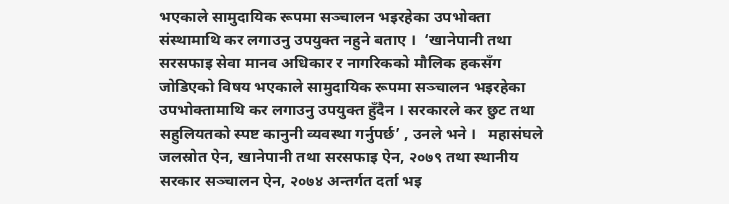भएकाले सामुदायिक रूपमा सञ्चालन भइरहेका उपभोक्ता संस्थामाथि कर लगाउनु उपयुक्त नहुने बताए ।  ‘खानेपानी तथा सरसफाइ सेवा मानव अधिकार र नागरिकको मौलिक हकसँग जोडिएको विषय भएकाले सामुदायिक रूपमा सञ्चालन भइरहेका उपभोक्तामाथि कर लगाउनु उपयुक्त हुँदैन । सरकारले कर छुट तथा सहुलियतको स्पष्ट कानुनी व्यवस्था गर्नुपर्छ’ , उनले भने ।   महासंघले जलस्रोत ऐन, खानेपानी तथा सरसफाइ ऐन, २०७९ तथा स्थानीय सरकार सञ्चालन ऐन, २०७४ अन्तर्गत दर्ता भइ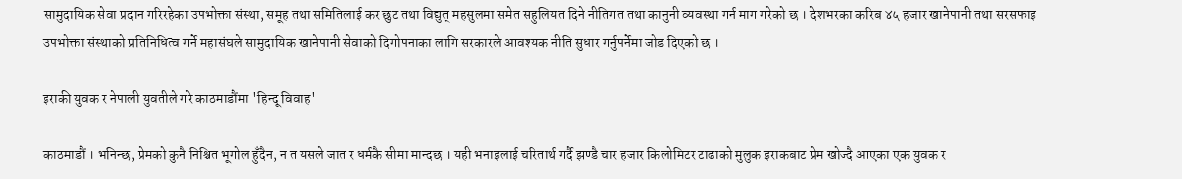सामुदायिक सेवा प्रदान गरिरहेका उपभोक्ता संस्था, समूह तथा समितिलाई कर छुट तथा विद्युत् महसुलमा समेत सहुलियत दिने नीतिगत तथा कानुनी व्यवस्था गर्न माग गरेको छ । देशभरका करिब ४५ हजार खानेपानी तथा सरसफाइ उपभोक्ता संस्थाको प्रतिनिधित्व गर्ने महासंघले सामुदायिक खानेपानी सेवाको दिगोपनाका लागि सरकारले आवश्यक नीति सुधार गर्नुपर्नेमा जोड दिएको छ ।

इराकी युवक र नेपाली युवतीले गरे काठमाडौंमा 'हिन्दू विवाह'

काठमाडौं । भनिन्छ, प्रेमको कुनै निश्चित भूगोल हुँदैन, न त यसले जात र धर्मकै सीमा मान्दछ । यही भनाइलाई चरितार्थ गर्दै झण्डै चार हजार किलोमिटर टाढाको मुलुक इराकबाट प्रेम खोज्दै आएका एक युवक र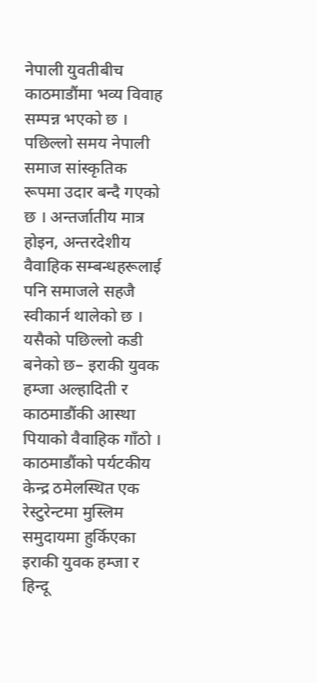नेपाली युवतीबीच काठमाडौंमा भव्य विवाह सम्पन्न भएको छ । पछिल्लो समय नेपाली समाज सांस्कृतिक रूपमा उदार बन्दै गएको छ । अन्तर्जातीय मात्र होइन, अन्तरदेशीय वैवाहिक सम्बन्धहरूलाई पनि समाजले सहजै स्वीकार्न थालेको छ । यसैको पछिल्लो कडी बनेको छ– इराकी युवक हम्जा अल्हादिती र काठमाडौंकी आस्था पियाको वैवाहिक गाँठो । काठमाडौंको पर्यटकीय केन्द्र ठमेलस्थित एक रेस्टुरेन्टमा मुस्लिम समुदायमा हुर्किएका इराकी युवक हम्जा र हिन्दू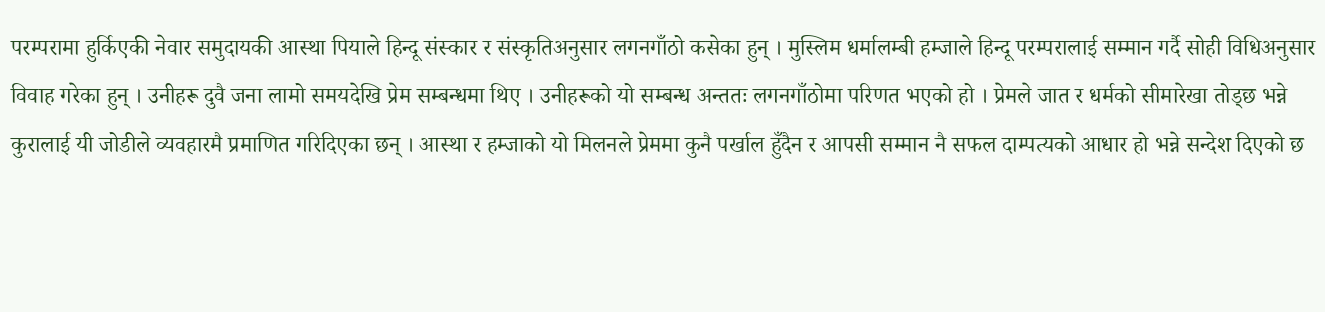परम्परामा हुर्किएकी नेवार समुदायकी आस्था पियाले हिन्दू संस्कार र संस्कृतिअनुसार लगनगाँठो कसेका हुन् । मुस्लिम धर्मालम्बी हम्जाले हिन्दू परम्परालाई सम्मान गर्दै सोही विधिअनुसार विवाह गरेका हुन् । उनीहरू दुवै जना लामो समयदेखि प्रेम सम्बन्धमा थिए । उनीहरूको यो सम्बन्ध अन्ततः लगनगाँठोमा परिणत भएको हो । प्रेमले जात र धर्मको सीमारेखा तोड्छ भन्ने कुरालाई यी जोडीले व्यवहारमै प्रमाणित गरिदिएका छन् । आस्था र हम्जाको यो मिलनले प्रेममा कुनै पर्खाल हुँदैन र आपसी सम्मान नै सफल दाम्पत्यको आधार हो भन्ने सन्देश दिएको छ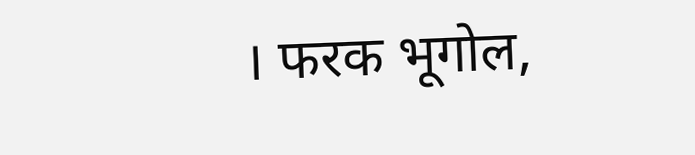। फरक भूगोल,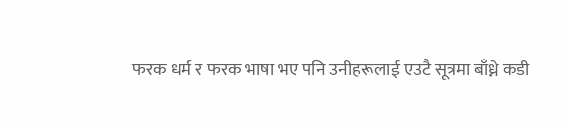फरक धर्म र फरक भाषा भए पनि उनीहरूलाई एउटै सूत्रमा बाँध्ने कडी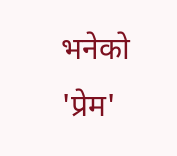भनेको 'प्रेम'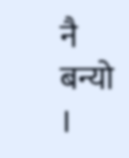नै बन्यो ।